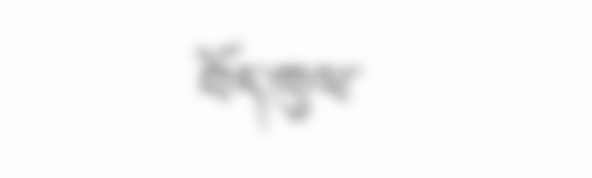བོད་ཁུལ་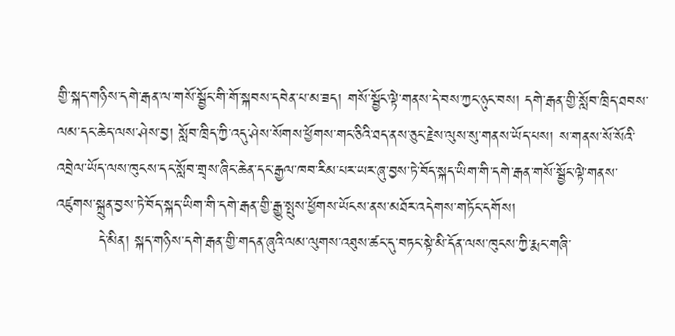གྱི་སྐད་གཉིས་དགེ་རྒན་ལ་གསོ་སྦྱོང་གི་གོ་སྐབས་དབེན་པ་མ་ཟད། གསོ་སྦྱོང་ལྟེ་གནས་དེ་བས་ཀྱང་ཉུང་བས། དགེ་རྒན་གྱི་སློབ་ཁྲིད་ཐབས་ལམ་དང་ཆེད་ལས་ཤེས་བྱ། སློབ་ཁྲིད་ཀྱི་འདུ་ཤེས་སོགས་ཕྱོགས་གང་ཅིའི་ཐད་ནས་ཅུང་རྗེས་ལུས་སུ་གནས་ཡོད་པས། ས་གནས་སོ་སོའི་འབྲེལ་ཡོད་ལས་ཁུངས་དང་སློབ་གྲྭས་ཞིང་ཆེན་དང་རྒྱལ་ཁབ་རིམ་པར་ཡར་ཞུ་བྱས་ཏེ་བོད་སྐད་ཡིག་གི་དགེ་རྒན་གསོ་སྦྱོང་ལྟེ་གནས་འཛུགས་སྐྲུན་བྱས་ཏེ་བོད་སྐད་ཡིག་གི་དགེ་རྒན་གྱི་རྒྱུ་སྤུས་ཕྱོགས་ཡོངས་ནས་མཐོར་འདེགས་གཏོང་དགོས།
        དེ་མིན། སྐད་གཉིས་དགེ་རྒན་གྱི་གདན་ཞུའི་ལམ་ལུགས་འཐུས་ཚང་དུ་བཏང་སྟེ་མི་དོན་ལས་ཁུངས་ཀྱི་རྨང་གཞི་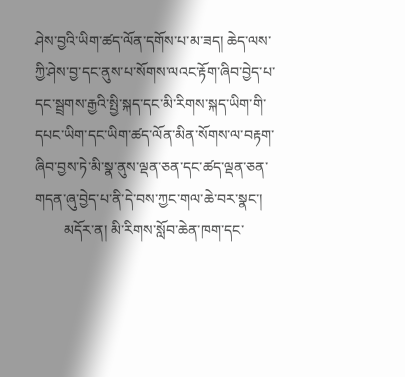ཤེས་བྱའི་ཡིག་ཚད་ལོན་དགོས་པ་མ་ཟད། ཆེད་ལས་ཀྱི་ཤེས་བྱ་དང་ནུས་པ་སོགས་ལའང་རྟོག་ཞིབ་བྱེད་པ་དང་སྦྲགས་རྒྱའི་སྤྱི་སྐད་དང་མི་རིགས་སྐད་ཡིག་གི་དཔང་ཡིག་དང་ཡིག་ཚད་ལོན་མིན་སོགས་ལ་བརྟག་ཞིབ་བྱས་ཏེ་མི་སྣ་ནུས་ལྡན་ཅན་དང་ཚད་ལྡན་ཅན་གདན་ཞུ་བྱེད་པ་ནི་དེ་བས་ཀྱང་གལ་ཆེ་བར་སྣང་།
        མདོར་ན། མི་རིགས་སློབ་ཆེན་ཁག་དང་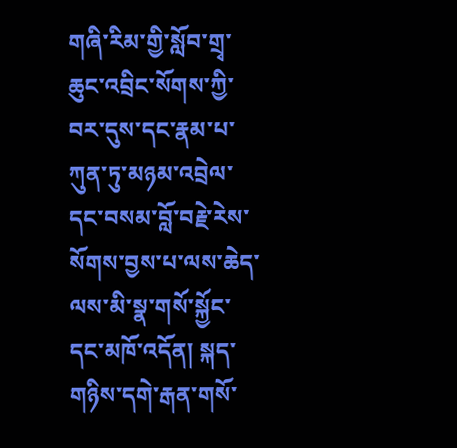གཞི་རིམ་གྱི་སློབ་གྲྭ་ཆུང་འབྲིང་སོགས་ཀྱི་བར་དུས་དང་རྣམ་པ་ཀུན་ཏུ་མཉམ་འབྲེལ་དང་བསམ་བློ་བརྗེ་རེས་སོགས་བྱས་པ་ལས་ཆེད་ལས་མི་སྣ་གསོ་སྐྱོང་དང་མཁོ་འདོན། སྐད་གཉིས་དགེ་རྒན་གསོ་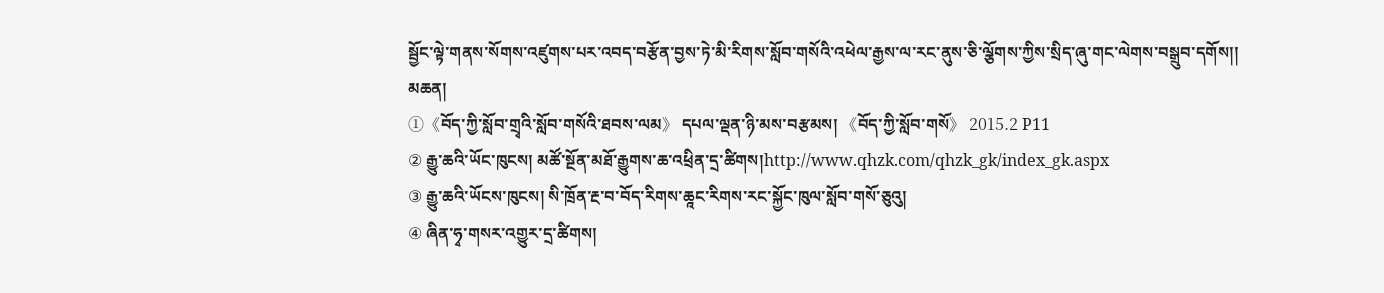སྦྱོང་ལྟེ་གནས་སོགས་འཛུགས་པར་འབད་བརྩོན་བྱས་ཏེ་མི་རིགས་སློབ་གསོའི་འཕེལ་རྒྱས་ལ་རང་ནུས་ཅི་ལྕོགས་ཀྱིས་སྲིད་ཞུ་གང་ལེགས་བསྒྲུབ་དགོས།།
མཆན།
①《བོད་ཀྱི་སློབ་གྲྭའི་སློབ་གསོའི་ཐབས་ལམ》 དཔལ་ལྡན་ཉི་མས་བརྩམས། 《བོད་ཀྱི་སློབ་གསོ》 2015.2 P11
② རྒྱུ་ཆའི་ཡོང་ཁུངས། མཚོ་སྔོན་མཐོ་རྒྱུགས་ཆ་འཕྲིན་དྲ་ཚིགས།http://www.qhzk.com/qhzk_gk/index_gk.aspx
③ རྒྱུ་ཆའི་ཡོངས་ཁུངས། སི་ཁྲོན་རྔ་བ་བོད་རིགས་ཆཱང་རིགས་རང་སྐྱོང་ཁུལ་སློབ་གསོ་ཅུའུ།
④ ཞིན་ཧྭ་གསར་འགྱུར་དྲ་ཚིགས།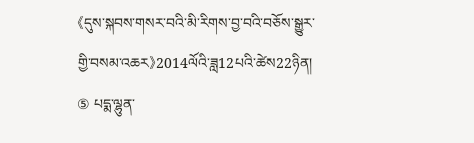《དུས་སྐབས་གསར་བའི་མི་རིགས་བྱ་བའི་བཅོས་སྒྱུར་གྱི་བསམ་འཆར》2014ལོའི་ཟླ12པའི་ཚེས22ཉིན།
⑤ པདྨ་ལྷུན་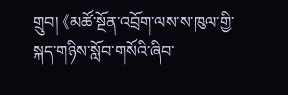གྲུབ། 《མཚོ་སྔོན་འབྲོག་ལས་ས་ཁུལ་གྱི་སྐད་གཉིས་སློབ་གསོའི་ཞིབ་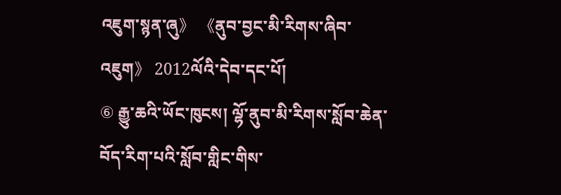འཇུག་སྙན་ཞུ》 《ནུབ་བྱང་མི་རིགས་ཞིབ་འཇུག》 2012ལོའི་དེབ་དང་པོ།
⑥ རྒྱུ་ཆའི་ཡོང་ཁུངས། ལྷོ་ནུབ་མི་རིགས་སློབ་ཆེན་བོད་རིག་པའི་སློབ་གླིང་གིས་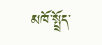མཁོ་སྤྲོད་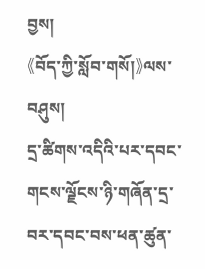བྱས།
《བོད་ཀྱི་སློབ་གསོ།》ལས་བཤུས།
དྲ་ཚིགས་འདིའི་པར་དབང་གངས་ལྗོངས་ཉི་གཞོན་དྲ་བར་དབང་བས་ཕན་ཚུན་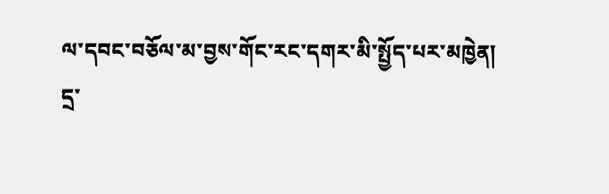ལ་དབང་བཅོལ་མ་བྱས་གོང་རང་དགར་མི་སྤྱོད་པར་མཁྱེན།
དྲ་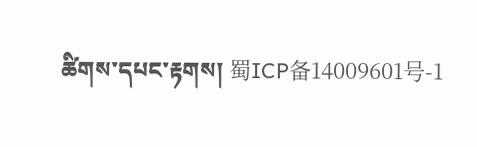ཚིགས་དཔང་རྟགས། 蜀ICP备14009601号-1